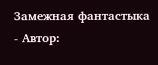Замежная фантастыка
- Автор: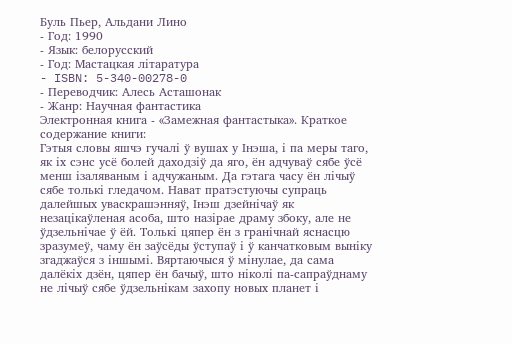Буль Пьер, Альдани Лино
- Год: 1990
- Язык: белорусский
- Год: Мастацкая літаратура
- ISBN: 5-340-00278-0
- Переводчик: Алесь Асташонак
- Жанр: Научная фантастика
Электронная книга - «Замежная фантастыка». Краткое содержание книги:
Гэтыя словы яшчэ гучалі ў вушах у Інэша, і па меры таго, як іх сэнс усё болей даходзіў да яго, ён адчуваў сябе ўсё менш ізаляваным і адчужаным. Да гэтага часу ён лічыў сябе толькі гледачом. Нават пратэстуючы супраць далейшых уваскрашэнняў, Інэш дзейнічаў як незацікаўленая асоба, што назірае драму збоку, але не ўдзельнічае ў ёй. Толькі цяпер ён з гранічнай яснасцю зразумеў, чаму ён заўсёды ўступаў і ў канчатковым выніку згаджаўся з іншымі. Вяртаючыся ў мінулае, да сама далёкіх дзён, цяпер ён бачыў, што ніколі па-сапраўднаму не лічыў сябе ўдзельнікам захопу новых планет і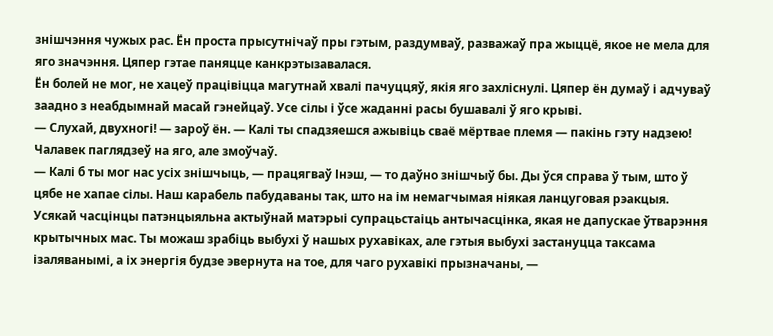знішчэння чужых рас. Ён проста прысутнічаў пры гэтым, раздумваў, разважаў пра жыццё, якое не мела для яго значэння. Цяпер гэтае паняцце канкрэтызавалася.
Ён болей не мог, не хацеў працівіцца магутнай хвалі пачуццяў, якія яго захліснулі. Цяпер ён думаў і адчуваў заадно з неабдымнай масай гэнейцаў. Усе сілы і ўсе жаданні расы бушавалі ў яго крыві.
— Слухай, двухногі! — зароў ён. — Калі ты спадзяешся ажывіць сваё мёртвае племя — пакінь гэту надзею!
Чалавек паглядзеў на яго, але змоўчаў.
— Калі б ты мог нас усіх знішчыць, — працягваў Інэш, — то даўно знішчыў бы. Ды ўся справа ў тым, што ў цябе не хапае сілы. Наш карабель пабудаваны так, што на ім немагчымая ніякая ланцуговая рэакцыя. Усякай часцінцы патэнцыяльна актыўнай матэрыі супрацьстаіць антычасцінка, якая не дапускае ўтварэння крытычных мас. Ты можаш зрабіць выбухі ў нашых рухавіках, але гэтыя выбухі застануцца таксама ізаляванымі, а іх энергія будзе эвернута на тое, для чаго рухавікі прызначаны, —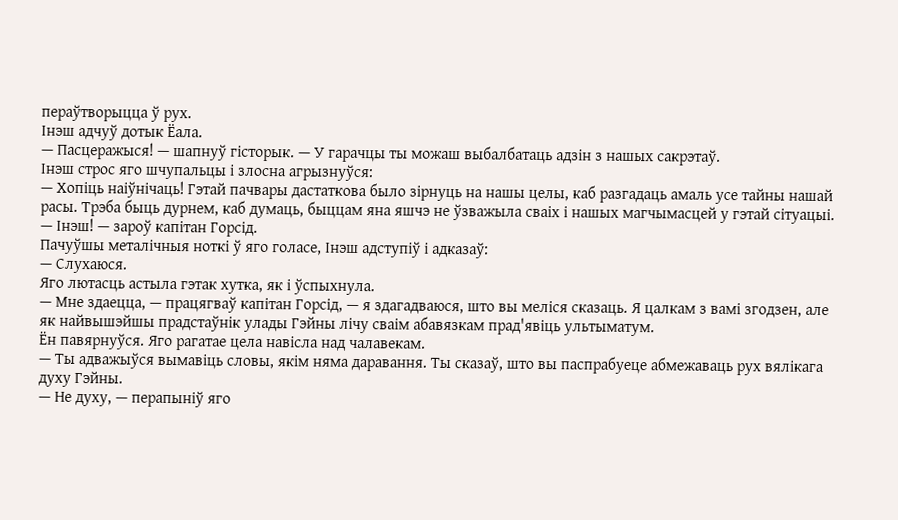пераўтворыцца ў рух.
Інэш адчуў дотык Ёала.
— Пасцеражыся! — шапнуў гісторык. — У гарачцы ты можаш выбалбатаць адзін з нашых сакрэтаў.
Інэш строс яго шчупальцы і злосна агрызнуўся:
— Хопіць наіўнічаць! Гэтай пачвары дастаткова было зірнуць на нашы целы, каб разгадаць амаль усе тайны нашай расы. Трэба быць дурнем, каб думаць, быццам яна яшчэ не ўзважыла сваіх і нашых магчымасцей у гэтай сітуацыі.
— Інэш! — зароў капітан Горсід.
Пачуўшы металічныя ноткі ў яго голасе, Інэш адступіў і адказаў:
— Слухаюся.
Яго лютасць астыла гэтак хутка, як і ўспыхнула.
— Мне здаецца, — працягваў капітан Горсід, — я здагадваюся, што вы меліся сказаць. Я цалкам з вамі згодзен, але як найвышэйшы прадстаўнік улады Гэйны лічу сваім абавязкам прад'явіць ультыматум.
Ён павярнуўся. Яго рагатае цела навісла над чалавекам.
— Ты адважыўся вымавіць словы, якім няма даравання. Ты сказаў, што вы паспрабуеце абмежаваць рух вялікага духу Гэйны.
— Не духу, — перапыніў яго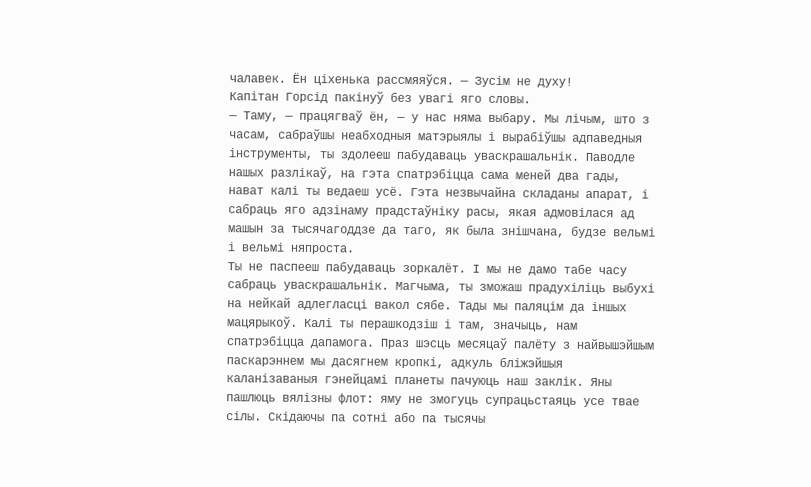чалавек. Ён ціхенька рассмяяўся. — Зусім не духу!
Капітан Горсід пакінуў без увагі яго словы.
— Таму, — працягваў ён, — у нас няма выбару. Мы лічым, што з часам, сабраўшы неабходныя матэрыялы і вырабіўшы адпаведныя інструменты, ты здолееш пабудаваць уваскрашальнік. Паводле нашых разлікаў, на гэта спатрэбіцца сама меней два гады, нават калі ты ведаеш усё. Гэта незвычайна складаны апарат, і сабраць яго адзінаму прадстаўніку расы, якая адмовілася ад машын за тысячагоддзе да таго, як была знішчана, будзе вельмі і вельмі няпроста.
Ты не паспееш пабудаваць зоркалёт. І мы не дамо табе часу сабраць уваскрашальнік. Магчыма, ты зможаш прадухіліць выбухі на нейкай адлегласці вакол сябе. Тады мы паляцім да іншых мацярыкоў. Калі ты перашкодзіш і там, значыць, нам спатрэбіцца дапамога. Праз шэсць месяцаў палёту з найвышэйшым паскарэннем мы дасягнем кропкі, адкуль бліжэйшыя каланізаваныя гэнейцамі планеты пачуюць наш заклік. Яны пашлюць вялізны флот: яму не змогуць супрацьстаяць усе твае сілы. Скідаючы па сотні або па тысячы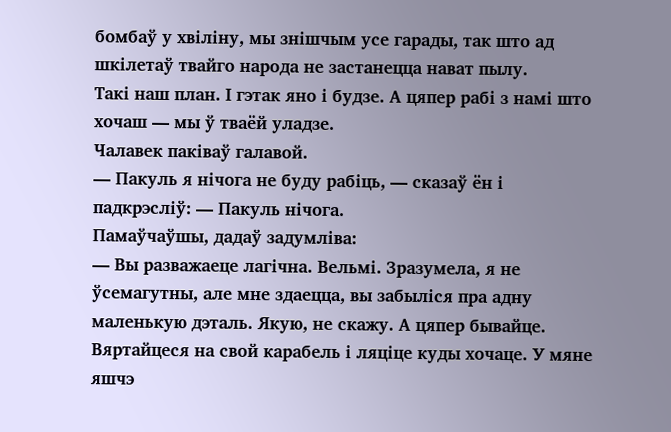бомбаў у хвіліну, мы знішчым усе гарады, так што ад шкілетаў твайго народа не застанецца нават пылу.
Такі наш план. І гэтак яно і будзе. А цяпер рабі з намі што хочаш — мы ў тваёй уладзе.
Чалавек паківаў галавой.
— Пакуль я нічога не буду рабіць, — сказаў ён і падкрэсліў: — Пакуль нічога.
Памаўчаўшы, дадаў задумліва:
— Вы разважаеце лагічна. Вельмі. Зразумела, я не ўсемагутны, але мне здаецца, вы забыліся пра адну маленькую дэталь. Якую, не скажу. А цяпер бывайце. Вяртайцеся на свой карабель і ляціце куды хочаце. У мяне яшчэ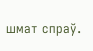шмат спраў.